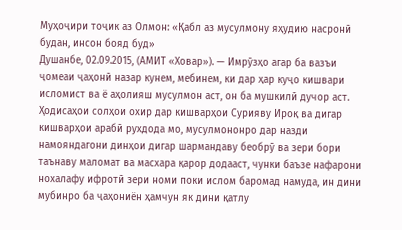Муҳоҷири тоҷик аз Олмон: «Қабл аз мусулмону яҳудию насронӣ будан, инсон бояд буд»
Душанбе, 02.09.2015, (АМИТ «Ховар»). — Имрӯзҳо агар ба вазъи ҷомеаи ҷаҳонӣ назар кунем, мебинем, ки дар ҳар куҷо кишвари исломист ва ё аҳолияш мусулмон аст, он ба мушкилӣ дучор аст. Ҳодисаҳои солҳои охир дар кишварҳои Сурияву Ироқ ва дигар кишварҳои арабӣ рухдода мо, мусулмононро дар назди намояндагони динҳои дигар шармандаву беобрӯ ва зери бори таънаву маломат ва масхара қарор додааст, чунки баъзе нафарони нохалафу ифротӣ зери номи поки ислом баромад намуда, ин дини мубинро ба ҷаҳониён ҳамчун як дини қатлу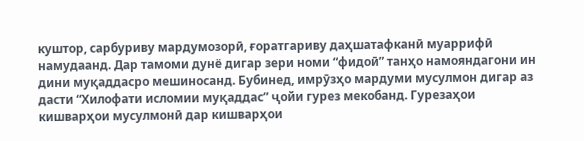куштор, сарбуриву мардумозорӣ, ғоратгариву даҳшатафканӣ муаррифӣ намудаанд. Дар тамоми дунё дигар зери номи “фидоӣ” танҳо намояндагони ин дини муқаддасро мешиносанд. Бубинед, имрӯзҳо мардуми мусулмон дигар аз дасти “Хилофати исломии муқаддас” ҷойи гурез мекобанд. Гурезаҳои кишварҳои мусулмонӣ дар кишварҳои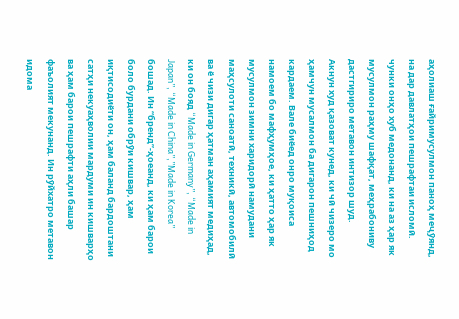аҳолиаш ғайримусулмон паноҳ меҷӯянд, на дар давлатҳои пешрафтаи исломӣ. чунки онҳо хуб медонанд, ки на аз ҳар як мусулмон раҳму шафқат, меҳрабониву дастгириро метавон интизор шуд.
Акнун худ қазоват кунед, ки чӣ чизеро мо ҳамчун мусалмон ба дигарон пешниҳод кардаем. Вале биёед онро муқоиса намоем бо мафҳумҳое, ки ҳатто ҳар як мусулмон зимни харидорӣ намудани маҳсулоти саноатӣ, техникӣ, автомобилӣ ва ё чизи дигар ҳатман аҳамият медиҳад, ки он бояд “Made in Germany”, “Made in Japan”, “Made in China”,”Made in Korea” бошад. Ин “бренд”-ҳоеанд, ки ҳам барои боло бурдани обрӯи кишвар, ҳам иқтисодиёти он, ҳам баланд бардоштани сатҳи некуаҳволии мардуми ин кишварҳо ва ҳам барои пешрафти аҳли башар фаъолият мекунанд. Ин рӯйхатро метавон идома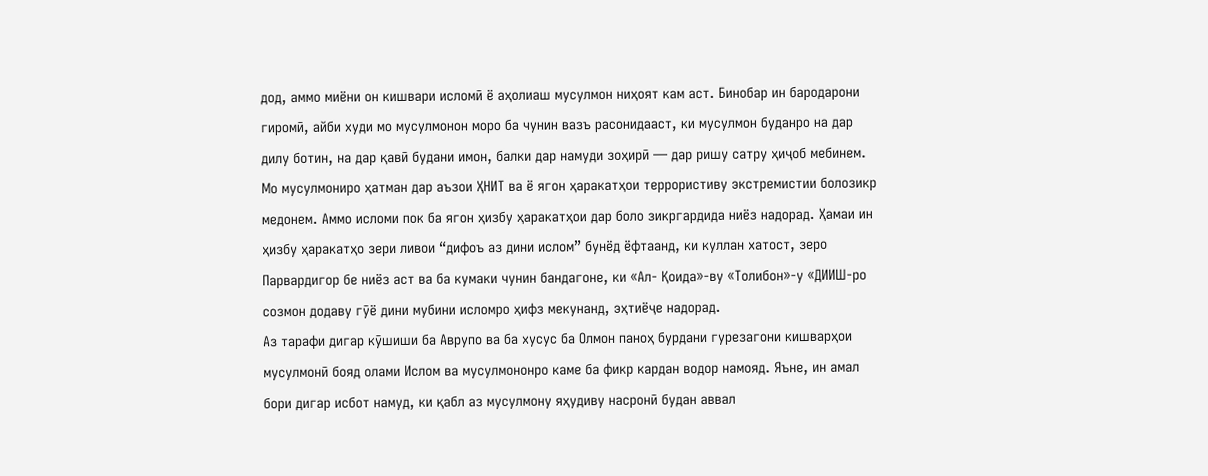дод, аммо миёни он кишвари исломӣ ё аҳолиаш мусулмон ниҳоят кам аст. Бинобар ин бародарони гиромӣ, айби худи мо мусулмонон моро ба чунин вазъ расонидааст, ки мусулмон буданро на дар дилу ботин, на дар қавӣ будани имон, балки дар намуди зоҳирӣ — дар ришу сатру ҳиҷоб мебинем. Мо мусулмониро ҳатман дар аъзои ҲНИТ ва ё ягон ҳаракатҳои террористиву экстремистии болозикр медонем. Аммо исломи пок ба ягон ҳизбу ҳаракатҳои дар боло зикргардида ниёз надорад. Ҳамаи ин ҳизбу ҳаракатҳо зери ливои “дифоъ аз дини ислом” бунёд ёфтаанд, ки куллан хатост, зеро Парвардигор бе ниёз аст ва ба кумаки чунин бандагоне, ки «Ал- Қоида»-ву «Толибон»-у «ДИИШ-ро созмон додаву гӯё дини мубини исломро ҳифз мекунанд, эҳтиёҷе надорад.
Аз тарафи дигар кӯшиши ба Аврупо ва ба хусус ба Олмон паноҳ бурдани гурезагони кишварҳои мусулмонӣ бояд олами Ислом ва мусулмононро каме ба фикр кардан водор намояд. Яъне, ин амал бори дигар исбот намуд, ки қабл аз мусулмону яҳудиву насронӣ будан аввал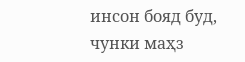инсон бояд буд, чунки маҳз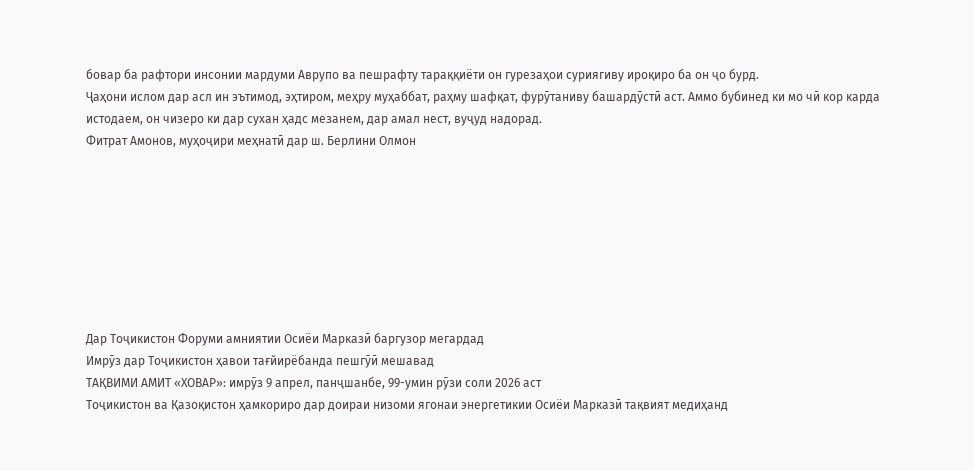бовар ба рафтори инсонии мардуми Аврупо ва пешрафту тараққиёти он гурезаҳои суриягиву ироқиро ба он ҷо бурд.
Ҷаҳони ислом дар асл ин эътимод, эҳтиром, меҳру муҳаббат, раҳму шафқат, фурӯтаниву башардӯстӣ аст. Аммо бубинед ки мо чӣ кор карда истодаем, он чизеро ки дар сухан ҳадс мезанем, дар амал нест, вуҷуд надорад.
Фитрат Амонов, муҳоҷири меҳнатӣ дар ш. Берлини Олмон








Дар Тоҷикистон Форуми амниятии Осиёи Марказӣ баргузор мегардад
Имрӯз дар Тоҷикистон ҳавои тағйирёбанда пешгӯӣ мешавад
ТАҚВИМИ АМИТ «ХОВАР»: имрӯз 9 апрел, панҷшанбе, 99-умин рӯзи соли 2026 аст
Тоҷикистон ва Қазоқистон ҳамкориро дар доираи низоми ягонаи энергетикии Осиёи Марказӣ тақвият медиҳанд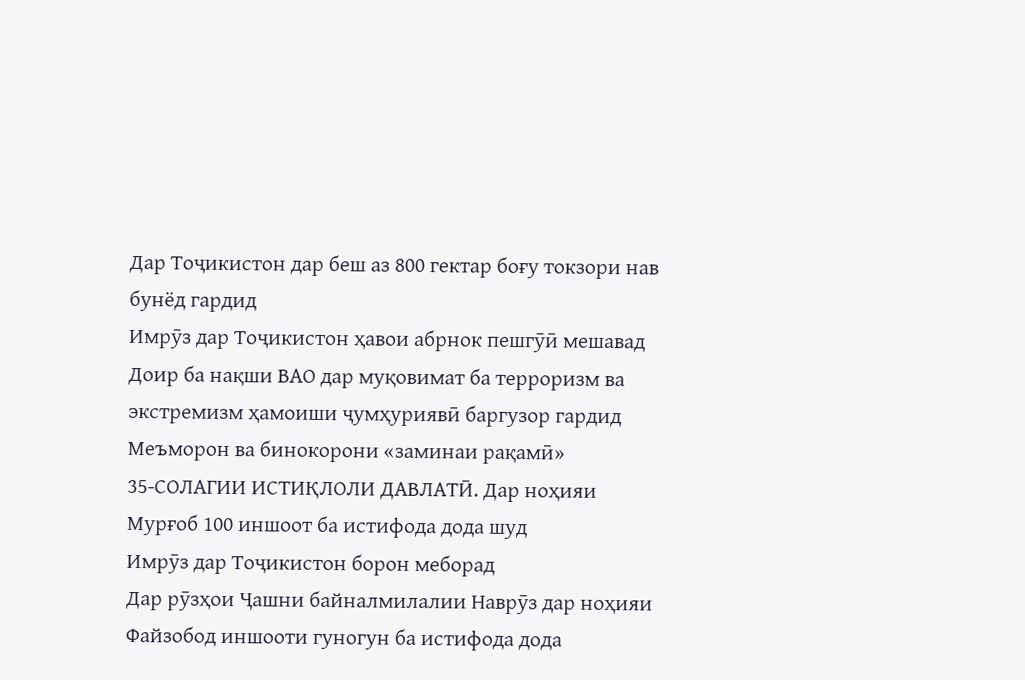Дар Тоҷикистон дар беш аз 800 гектар боғу токзори нав бунёд гардид
Имрӯз дар Тоҷикистон ҳавои абрнок пешгӯӣ мешавад
Доир ба нақши ВАО дар муқовимат ба терроризм ва экстремизм ҳамоиши ҷумҳуриявӣ баргузор гардид
Меъморон ва бинокорони «заминаи рақамӣ»
35-СОЛАГИИ ИСТИҚЛОЛИ ДАВЛАТӢ. Дар ноҳияи Мурғоб 100 иншоот ба истифода дода шуд
Имрӯз дар Тоҷикистон борон меборад
Дар рӯзҳои Ҷашни байналмилалии Наврӯз дар ноҳияи Файзобод иншооти гуногун ба истифода дода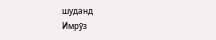шуданд
Имрӯз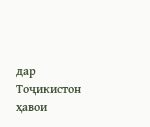дар Тоҷикистон ҳавои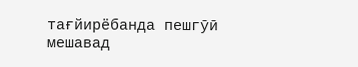тағйирёбанда пешгӯӣ мешавад